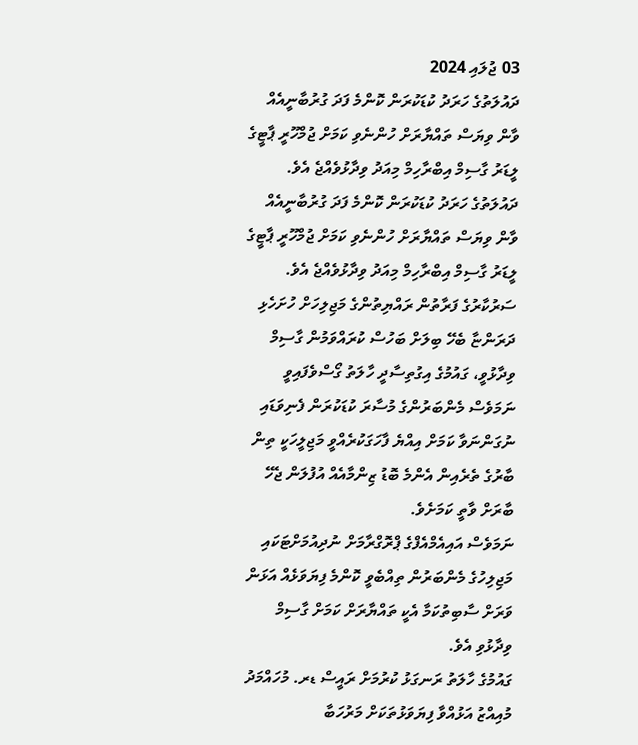03 ޖުލައި 2024
ދައުލަތުގެ ހަރަދު ކުޑަކުރަން ކޮންމެ ފަދަ ގުރުބާނީއެއް ވާން ވިޔަސް ތައްޔާރަށް ހުންނެވި ކަމަށް ޖުމްހޫރީ ޕާޓީގެ ލީޑަރު ގާސިމް އިބްރާހިމް މިއަދު ވިދާޅުވެއްޖެ އެވެ.
ދައުލަތުގެ ހަރަދު ކުޑަކުރަން ކޮންމެ ފަދަ ގުރުބާނީއެއް ވާން ވިޔަސް ތައްޔާރަށް ހުންނެވި ކަމަށް ޖުމްހޫރީ ޕާޓީގެ ލީޑަރު ގާސިމް އިބްރާހިމް މިއަދު ވިދާޅުވެއްޖެ އެވެ.
ސަރުކާރުގެ ފަރާތުން ރައްޔިތުންގެ މަޖިލިހަށް ހުށަހެޅި ދަރަންޏާ ބެހޭ ބިލަށް ބަހުސް ކުރައްވަމުން ގާސިމް ވިދާޅުވީ، ގައުމުގެ އިގުތިސާދީ ހާލަތު ގޯސްވެފައިވީ ނަމަވެސް މެންބަރުންގެ މުސާރަ ކުޑަކުރަން ފެނިވަޑައި ނުގަންނަވާ ކަމަށް އިއްޔެ ފާހަގަކުރެއްވީ މަޖިލީހަކީ ތިން ބާރުގެ ތެރެއިން އެންމެ ބޮޑު ޒިންމާއެއް އުފުލަން ޖެހޭ ބާރަށް ވާތީ ކަމަށެވެ.
ނަމަވެސް އައިއެމްއެފްގެ ޕްރޮގްރާމަށް ނުދިއުމަށްޓަކައި މަޖިލިހުގެ މެންބަރުން ތިއްބެވީ ކޮންމެ ފިޔަވަޅެއް އަޅަން ވަރަށް ސާބިތުކަމާ އެކީ ތައްޔާރަށް ކަމަށް ގާސިމް ވިދާޅުވި އެވެ.
ގައުމުގެ ހާލަތު ރަނގަޅު ކުރުމަށް ރައީސް ޑރ. މުހައްމަދު މުއިއްޒު އަޅުއްވާ ފިޔަވަޅުތަކަށް މަރުހަބާ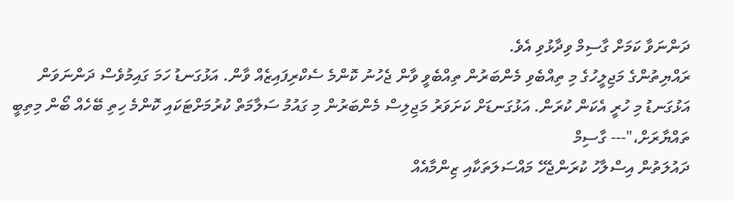ދަންނަވާ ކަމަށް ގާސިމް ވިދާޅުވި އެވެ.
ރައްޔިތުންގެ މަޖިލީހުގެ މި ތިއްބެވި މެންބަރުން ތިއްބެވީ ވާން ޖެހުނު ކޮންމެ ސެކްރިފައިޒެއް ވާން. އަޅުގަނޑު ހަމަ ގައިމުވެސް ދަންނަވަން އަޅުގަނޑު މި ހުރީ އެކަން ކުރަން. އަޅުގަނޑަށް ކަށަވަރު މަޖިލިސް މެންބަރުން މި ގައުމު ސަލާމަތް ކުރުމަށްޓަކައި ކޮންމެ ހިތި ބޭހެއް ބޯން މިތިބީ ތައްޔާރަށް،"--- ގާސިމް
ދައުލަތުން އިސްލާހު ކުރަންޖެހޭ މައްސަލަތަކާއި ޒިންމާއެއް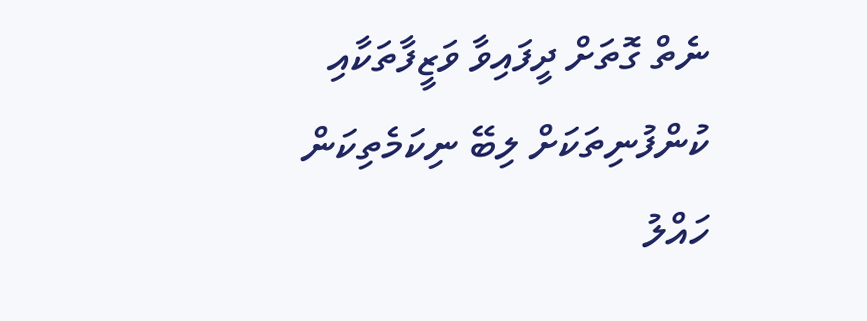ނެތް ގޮތަށް ދީފައިވާ ވަޒީފާތަކާއި ކުންފުނިތަކަށް ލިބޭ ނިކަމެތިކަން ހައްލު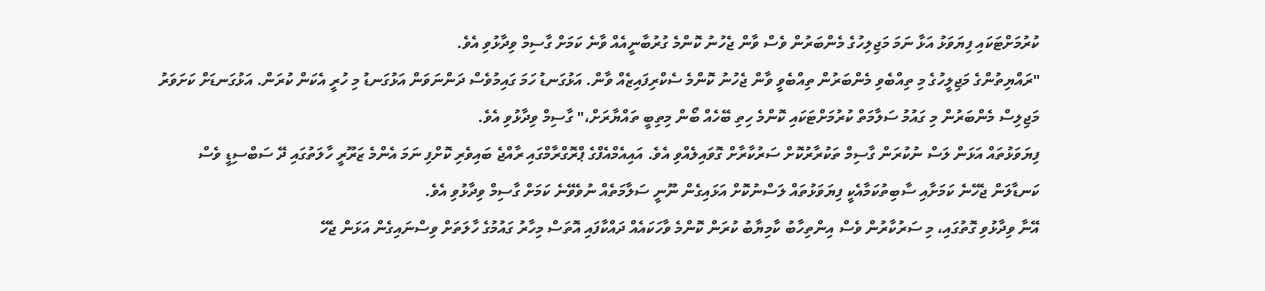ކުރުމަށްޓަކައި ފިޔަވަޅު އަޅާ ނަމަ މަޖިލިހުގެ މެންބަރުން ވެސް ވާން ޖެހުނު ކޮންމެ ގުރުބާނީއެއް ވާނެ ކަމަށް ގާސިމް ވިދާޅުވި އެވެ.
"ރައްޔިތުންގެ މަޖިލީހުގެ މި ތިއްބެވި މެންބަރުން ތިއްބެވީ ވާން ޖެހުނު ކޮންމެ ސެކްރިފައިޒެއް ވާން. އަޅުގަނޑު ހަމަ ގައިމުވެސް ދަންނަވަން އަޅުގަނޑު މި ހުރީ އެކަން ކުރަން. އަޅުގަނޑަށް ކަށަވަރު މަޖިލިސް މެންބަރުން މި ގައުމު ސަލާމަތް ކުރުމަށްޓަކައި ކޮންމެ ހިތި ބޭހެއް ބޯން މިތިބީ ތައްޔާރަށް،" ގާސިމް ވިދާޅުވި އެވެ.
ފިޔަވަޅުތައް އަޅަން ލަސް ނުކުރަން ގާސިމް ތަކުރާރުކޮށް ސަރުކާރާށް ގޮވައިލެއްވި އެވެ. އައިއެމްއެފްގެ ޕްރޮގްރާމްގައި ރާއްޖެ ބައިވެރި ކޮށްފި ނަމަ އެންމެ ޒަރޫރީ ހާލަތުގައި ދޭ ސަބްސިޑީ ވެސް ކަނޑާލަން ޖެހޭނެ ކަމަށާއި ސާބިތުކަމާއެކީ ފިޔަވަޅުތައް ލަސްނުކޮށް އަޅައިގެން ނޫނީ ސަލާމަތެއް ނުވެވޭނެ ކަމަށް ގާސިމް ވިދާޅުވި އެވެ.
އޭނާ ވިދާޅުވި ގޮތުގައި، މި ސަރުކާރުން ވެސް އިންތިހާބު ކާމިޔާބު ކުރަން ކޮންމެ ވާހަކައެއް ދައްކާފައި އޮތަސް މިހާރު ގައުމުގެ ހާލަތަށް ވިސްނައިގެން އަޅަން ޖެހޭ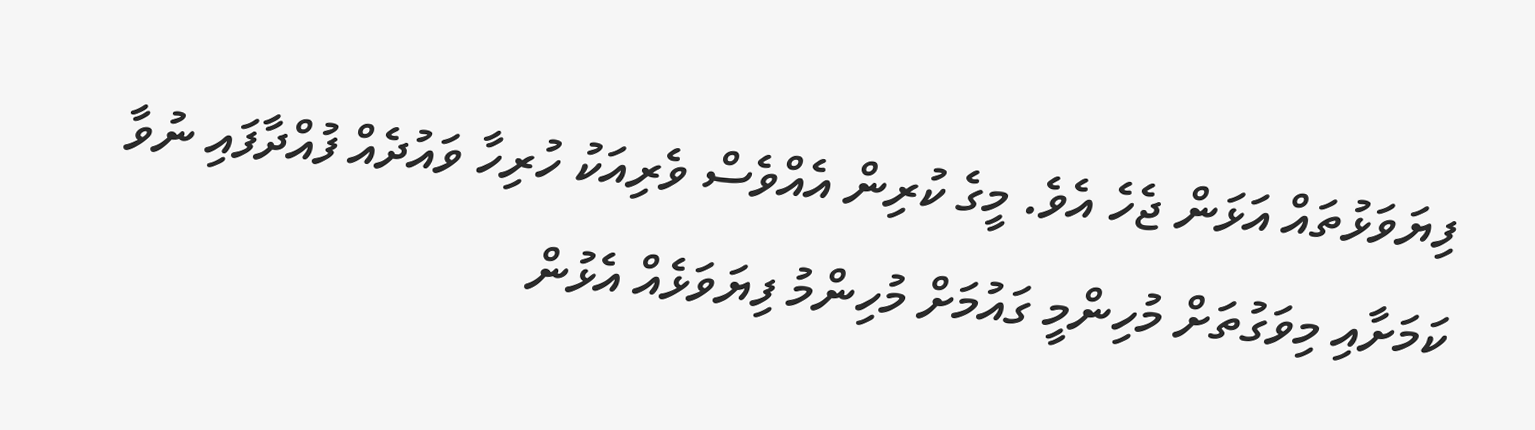ފިޔަވަޅުތައް އަޅަން ޖެހެ އެވެ. މީގެ ކުރިން އެއްވެސް ވެރިއަކު ހުރިހާ ވައުދެއް ފުއްދާފައި ނުވާ ކަމަށާއި މިވަގުތަށް މުހިންމީ ގައުމަށް މުހިންމު ފިޔަވަޅެއް އެޅުން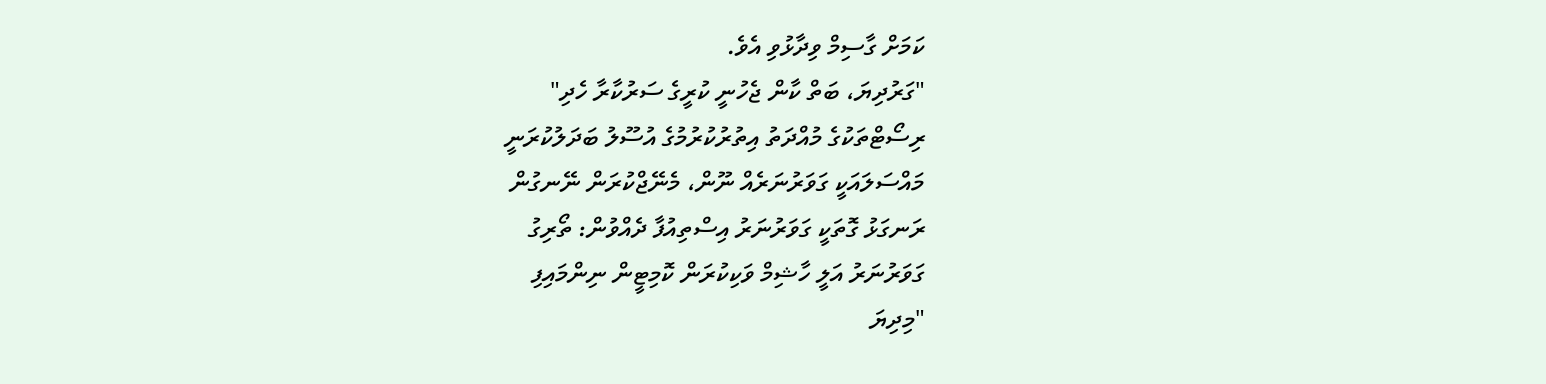ކަމަށް ގާސިމް ވިދާޅުވި އެވެ.
"ގަރުދިޔަ، ބަތް ކާން ޖެހުނީ ކުރީގެ ސަރުކާރާ ހެދި"
ރިސޯޓްތަކުގެ މުއްދަތު އިތުރުކުރުމުގެ އުސޫލު ބަދަލުކުރަނީ
މައްސަލައަކީ ގަވަރުނަރެއް ނޫން، މެނޭޖްކުރަން ނޭނގުން
ރަނގަޅު ގޮތަކީ ގަވަރުނަރު އިސްތިއުފާ ދެއްވުން: ތޯރިގު
ގަވަރުނަރު އަލީ ހާޝިމް ވަކިކުރަން ކޮމިޓީން ނިންމައިފި
"މިދިޔަ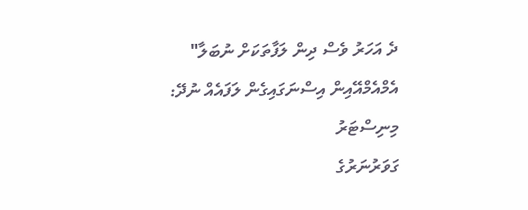ދެ އަހަރު ވެސް ދިން ލަފާތަކަށް ނުބަލާ"
އެމްއެމްއޭއިން އިސްނަގައިގެން ލަފައެއް ނުދޭ: މިނިސްޓަރު
ގަވަރުނަރުގެ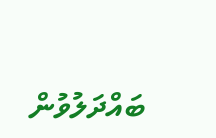ބައްދަލުވުން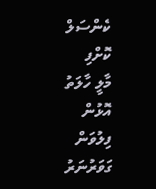ކެންސަލް ކޮށްފި
މާލީ ހާލަތު އޮޅުން ފިލުވަން ގަވަރުނަރު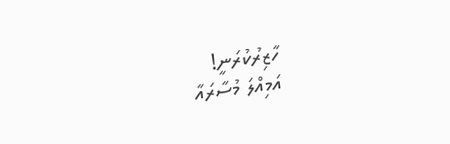ހާޒިރުކުރަނީ!
އަމިއްލަ މުސާރައާ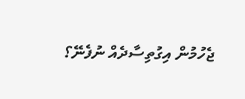ޖެހުމުން އިގުތިސާދެއް ނުފެނޭ؟